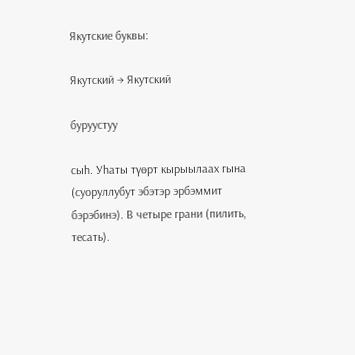Якутские буквы:

Якутский → Якутский

буруустуу

сыһ. Уһаты түөрт кырыылаах гына (суоруллубут эбэтэр эрбэммит бэрэбинэ). В четыре грани (пилить, тесать).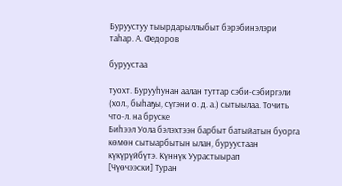Буруустуу тыырдарыллыбыт бэрэбинэлэри таһар. А. Федоров

буруустаа

туохт. Бурууһунан аалан туттар сэби-сэбиргэли (хол., быһаҕы, сүгэни о. д. а.) сытыылаа. Точить что-л. на бруске
Биһээл Уола бэлэхтээн барбыт батыйатын буорга көмөн сытыарбытын ылан, буруустаан күкүрүйбүтэ. Күннүк Уурастыырап
[Чүөчээски] Туран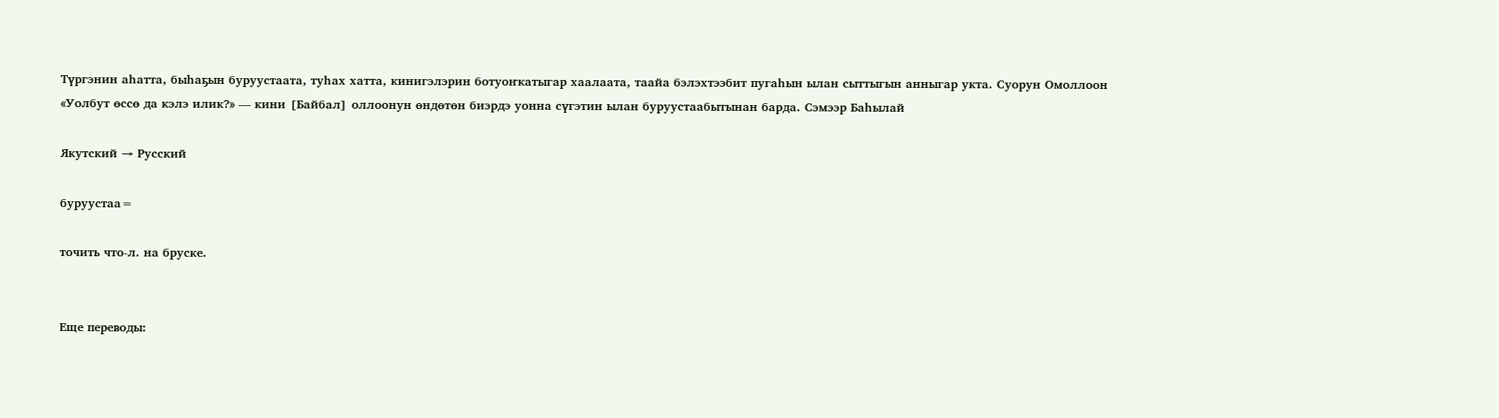Түргэнин аһатта, быһаҕын буруустаата, туһах хатта, кинигэлэрин ботуоҥкатыгар хаалаата, таайа бэлэхтээбит пугаһын ылан сыттыгын анныгар укта. Суорун Омоллоон
«Уолбут өссө да кэлэ илик?» — кини [Байбал] оллоонун өндөтөн биэрдэ уонна сүгэтин ылан буруустаабытынан барда. Сэмээр Баһылай

Якутский → Русский

буруустаа=

точить что-л. на бруске.


Еще переводы: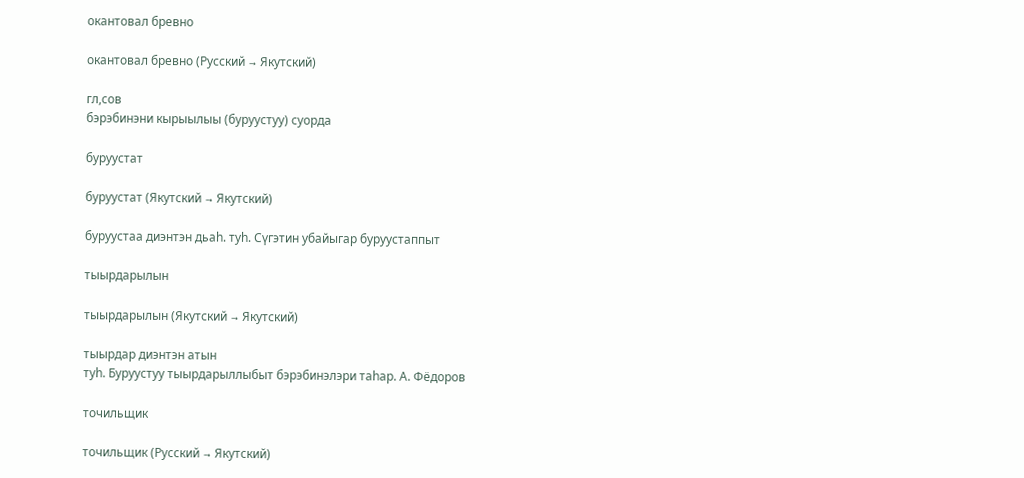окантовал бревно

окантовал бревно (Русский → Якутский)

гл,сов
бэрэбинэни кырыылыы (буруустуу) суорда

буруустат

буруустат (Якутский → Якутский)

буруустаа диэнтэн дьаһ. туһ. Сүгэтин убайыгар буруустаппыт

тыырдарылын

тыырдарылын (Якутский → Якутский)

тыырдар диэнтэн атын
туһ. Буруустуу тыырдарыллыбыт бэрэбинэлэри таһар. А. Фёдоров

точильщик

точильщик (Русский → Якутский)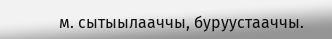м. сытыылааччы, буруустааччы.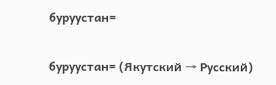буруустан=

буруустан= (Якутский → Русский)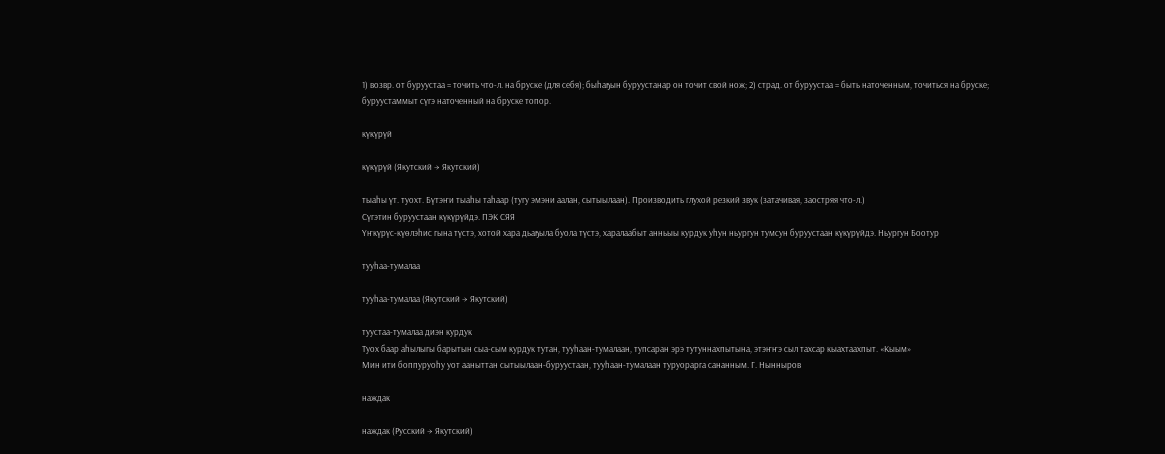1) возвр. от буруустаа = точить что-л. на бруске (для себя); быһаҕын буруустанар он точит свой нож; 2) страд. от буруустаа = быть наточенным, точиться на бруске; буруустаммыт сүгэ наточенный на бруске топор.

күкүрүй

күкүрүй (Якутский → Якутский)

тыаһы үт. туохт. Бүтэҥи тыаһы таһаар (тугу эмэни аалан, сытыылаан). Производить глухой резкий звук (затачивая, заостряя что-л.)
Сүгэтин буруустаан күкүрүйдэ. ПЭК СЯЯ
Үҥкүрүс-күөлэһис гына түстэ, хотой хара дьаҕыла буола түстэ, харалаабыт анньыы курдук уһун ньургун тумсун буруустаан күкүрүйдэ. Ньургун Боотур

тууһаа-тумалаа

тууһаа-тумалаа (Якутский → Якутский)

туустаа-тумалаа диэн курдук
Туох баар аһылыгы барытын сыа-сым курдук тутан, тууһаан-тумалаан, тупсаран эрэ тутуннахпытына, этэҥҥэ сыл тахсар кыахтаахпыт. «Кыым»
Мин ити боппуруоһу уот ааныттан сытыылаан-буруустаан, тууһаан-тумалаан туруорарга сананным. Г. Нынныров

наждак

наждак (Русский → Якутский)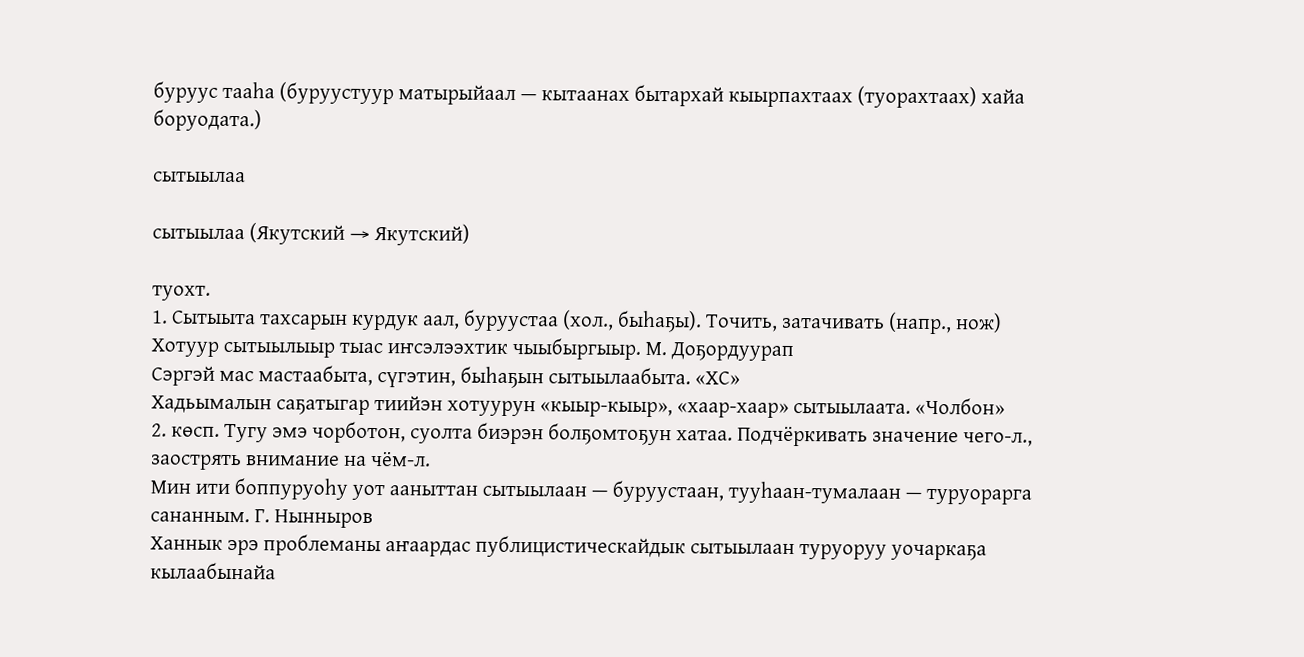буруус тааһа (буруустуур матырыйаал — кытаанах бытархай кыырпахтаах (туорахтаах) хайа боруодата.)

сытыылаа

сытыылаа (Якутский → Якутский)

туохт.
1. Сытыыта тахсарын курдук аал, буруустаа (хол., быһаҕы). Точить, затачивать (напр., нож)
Хотуур сытыылыыр тыас иҥсэлээхтик чыыбыргыыр. М. Доҕордуурап
Сэргэй мас мастаабыта, сүгэтин, быһаҕын сытыылаабыта. «ХС»
Хадьымалын саҕатыгар тиийэн хотуурун «кыыр-кыыр», «хаар-хаар» сытыылаата. «Чолбон»
2. көсп. Тугу эмэ чорботон, суолта биэрэн болҕомтоҕун хатаа. Подчёркивать значение чего-л., заострять внимание на чём-л.
Мин ити боппуруоһу уот ааныттан сытыылаан — буруустаан, тууһаан-тумалаан — туруорарга сананным. Г. Нынныров
Ханнык эрэ проблеманы аҥаардас публицистическайдык сытыылаан туруоруу уочаркаҕа кылаабынайа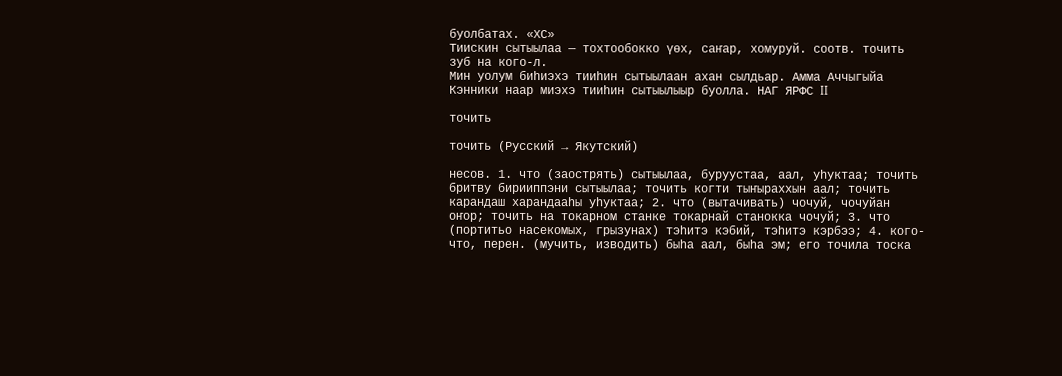буолбатах. «ХС»
Тиискин сытыылаа — тохтообокко үөх, саҥар, хомуруй. соотв. точить зуб на кого-л.
Мин уолум биһиэхэ тииһин сытыылаан ахан сылдьар. Амма Аччыгыйа
Кэнники наар миэхэ тииһин сытыылыыр буолла. НАГ ЯРФС II

точить

точить (Русский → Якутский)

несов. 1. что (заострять) сытыылаа, буруустаа, аал, уһуктаа; точить бритву бирииппэни сытыылаа; точить когти тыҥыраххын аал; точить карандаш харандааһы уһуктаа; 2. что (вытачивать) чочуй, чочуйан оҥор; точить на токарном станке токарнай станокка чочуй; 3. что (портитьо насекомых, грызунах) тэһитэ кэбий, тэһитэ кэрбээ; 4. кого-что, перен. (мучить, изводить) быһа аал, быһа эм; его точила тоска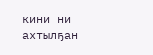кини ни ахтылҕан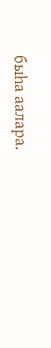быһа аалара.